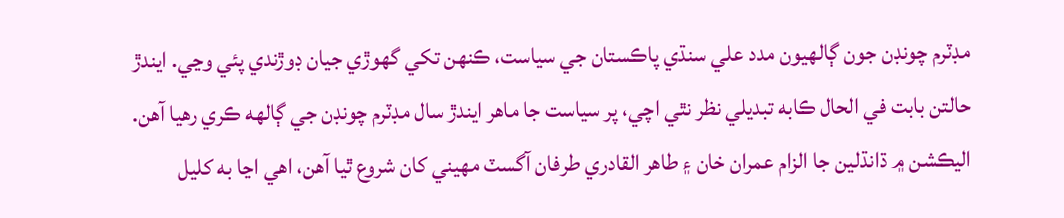مڊٽرم چونڊن جون ڳالهيون مدد علي سنڌي پاڪستان جي سياست، ڪنهن تکي گهوڙي جيان ڊوڙندي پئي وڃي. ايندڙ حالتن بابت في الحال ڪابه تبديلي نظر نٿي اچي، پر سياست جا ماهر ايندڙ سال مڊٽرم چونڊن جي ڳالهه ڪري رهيا آهن. اليڪشن ۾ ڌانڌلين جا الزام عمران خان ۽ طاهر القادري طرفان آگسٽ مهيني کان شروع ٿيا آهن، اهي اڃا به کليل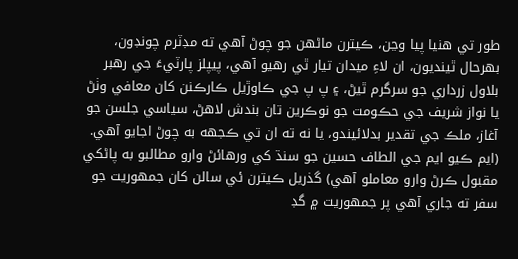طور تي هنيا پيا وڃن، ڪيترن ماڻهن جو چوڻ آهي ته مڊٽرم چونڊون، بهرحال ٿينديون، ان لاءِ ميدان تيار ٿي رهيو آهي، پيپلز پارٽيءَ جي رهبر بلاول زرداري جو سرگرم ٿيڻ، ۽ پ پ جي ڪاوڙيل ڪارڪنن کان معافي وٺڻ يا نواز شريف جي حڪومت جو نوڪرين تان بندش لاهڻ، سياسي جلسن جو آغاز، ملڪ جي تقدير بدلائيندو، يا نه ته ان تي ڪجهه به چوڻ اجايو آهي. (ايم ڪيو ايم جي الطاف حسين جو سنڌ کي ورهائڻ وارو مطالبو به پاڻکي مقبول ڪرڻ وارو معاملو آهي) گذريل ڪيترن ئي سالن کان جمهوريت جو سفر ته جاري آهي پر جمهوريت ۾ گڊ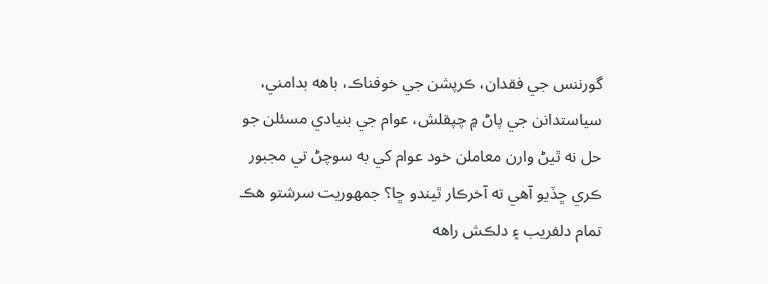گورننس جي فقدان، ڪرپشن جي خوفناڪ، باهه بدامني، سياستدانن جي پاڻ ۾ چپقلش، عوام جي بنيادي مسئلن جو حل نه ٿيڻ وارن معاملن خود عوام کي به سوچڻ تي مجبور ڪري ڇڏيو آهي ته آخرڪار ٿيندو ڇا؟ جمهوريت سرشتو هڪ تمام دلفريب ۽ دلڪش راهه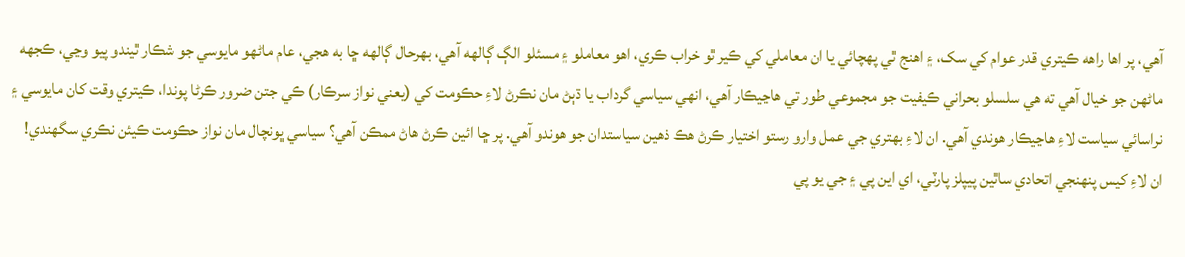آهي، پر اها راهه ڪيتري قدر عوام کي سک، ۽ اهنج ٿي پهچائي يا ان معاملي کي ڪير ٿو خراب ڪري، اهو معاملو ۽ مسئلو الڳ ڳالهه آهي، بهرحال ڳالهه ڇا به هجي، عام ماڻهو مايوسي جو شڪار ٿيندو پيو وڃي، ڪجهه ماڻهن جو خيال آهي ته هي سلسلو بحراني ڪيفيت جو مجموعي طور تي هاڃيڪار آهي، انهي سياسي گرداب يا ڌٻڻ مان نڪرڻ لاءِ حڪومت کي (يعني نواز سرڪار) ڪي جتن ضرور ڪرڻا پوندا، ڪيتري وقت کان مايوسي ۽ نراسائي سياست لاءِ هاڃيڪار هوندي آهي. ان لاءِ بهتري جي عمل وارو رستو اختيار ڪرڻ هڪ ذهين سياستدان جو هوندو آهي. پر ڇا ائين ڪرڻ هاڻ ممڪن آهي؟ سياسي ڀونچال مان نواز حڪومت ڪيئن نڪري سگهندي! ان لاءِ کيس پنهنجي اتحادي ساٿين پيپلز پارٽي، اي اين پي ۽ جي يو پي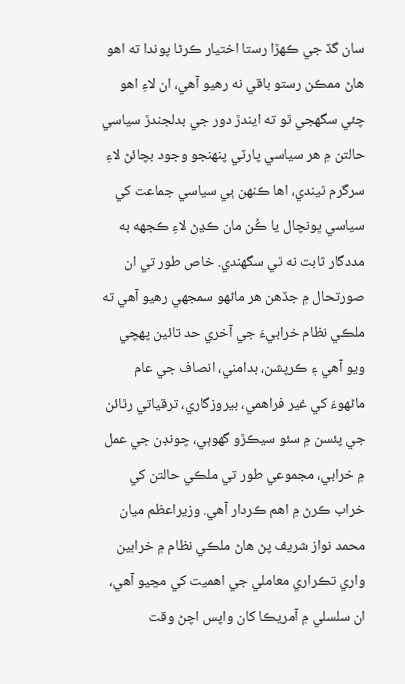سان گڏ جي ڪهڙا رستا اختيار ڪرڻا پوندا ته اهو هاڻ ممڪن رستو باقي نه رهيو آهي، ان لاءِ اهو چئي سگهجي ٿو ته ايندڙ دور جي بدلجندڙ سياسي حالتن ۾ هر سياسي پارٽي پنهنجو وجود بچائڻ لاءِ سرگرم ٿيندي، اها ڪنهن ٻي سياسي جماعت کي سياسي ڀونچال يا ڪُن مان ڪڍڻ لاءِ ڪجهه به مددگار ثابت نه ٿي سگهندي. خاص طور تي ان صورتحال ۾ جڏهن هر ماڻهو سمجهي رهيو آهي ته ملڪي نظام خرابيءَ جي آخري حد تائين پهچي ويو آهي ۽ ڪرپشن، بدامني، انصاف جي عام ماڻهوءَ کي غير فراهمي، بيروزگاري، ترقياتي رٿائن جي پئسن ۾ سئو سيڪڙو گهوٻي، چونڊن جي عمل ۾ خرابي، مجموعي طور تي ملڪي حالتن کي خراب ڪرڻ ۾ اهم ڪردار آهي. وزيراعظم ميان محمد نواز شريف پڻ هاڻ ملڪي نظام ۾ خرابين واري تڪراري معاملي جي اهميت کي مڃيو آهي، ان سلسلي ۾ آمريڪا کان واپس اچڻ وقت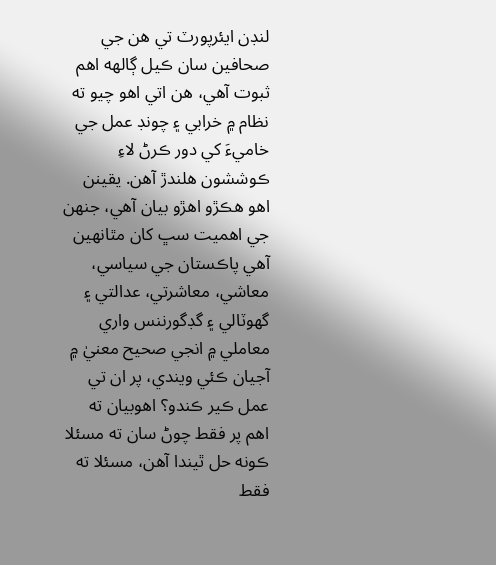لنڊن ايئرپورٽ تي هن جي صحافين سان ڪيل ڳالهه اهم ثبوت آهي، هن اتي اهو چيو ته نظام ۾ خرابي ۽ چونڊ عمل جي خاميءَ کي دور ڪرڻ لاءِ ڪوششون هلندڙ آهن. يقينن اهو هڪڙو اهڙو بيان آهي، جنهن جي اهميت سڀ کان مٿانهين آهي پاڪستان جي سياسي، معاشي، معاشرتي، عدالتي ۽ گهوٽالي ۽ گڊگورننس واري معاملي ۾ انجي صحيح معنيٰ ۾ آجيان ڪئي ويندي، پر ان تي عمل ڪير ڪندو؟ اهوبيان ته اهم پر فقط چوڻ سان ته مسئلا ڪونه حل ٿيندا آهن، مسئلا ته فقط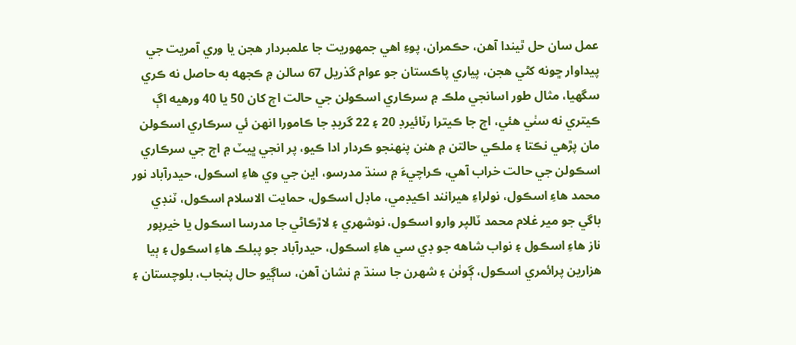عمل سان حل ٿيندا آهن، حڪمران، پوءِ اهي جمهوريت جا علمبردار هجن يا وري آمريت جي پيداوار ڇونه کڻي هجن، پياري پاڪستان جو عوام گذريل 67 سالن ۾ ڪجهه به حاصل نه ڪري سگهيا، مثال طور اسانجي ملڪ ۾ سرڪاري اسڪولن جي حالت اڄ کان 50 يا 40 ورهيه اڳ ڪيتري نه سٺي هئي، اڄ جا ڪيترا رٽائيرڊ 20 ۽ 22 گريڊ جا ڪامورا انهن ئي سرڪاري اسڪولن مان پڙهي نڪتا ۽ ملڪي حالتن ۾ هنن پنهنجو ڪردار ادا ڪيو، پر انجي ڀيٽ ۾ اڄ جي سرڪاري اسڪولن جي حالت خراب آهي، ڪراچيءَ ۾ سنڌ مدرسو، اين جي وي هاءِ اسڪول، حيدرآباد نور محمد هاءِ اسڪول، نولراءِ هيرانند اڪيڊمي، ماڊل اسڪول، حمايت الاسلام اسڪول، ٽنڊي باگي جو مير غلام محمد ٽالپر وارو اسڪول، نوشهري ۽ لاڙڪاڻي جا مدرسا اسڪول يا خيرپور ناز هاءِ اسڪول ۽ نواب شاهه جو ڊي سي هاءِ اسڪول، حيدرآباد جو پبلڪ هاءِ اسڪول ۽ ٻيا هزارين پرائمري اسڪول، ڳوٺن ۽ شهرن جا سنڌ ۾ نشان آهن، ساڳيو حال پنجاب، بلوچستان ۽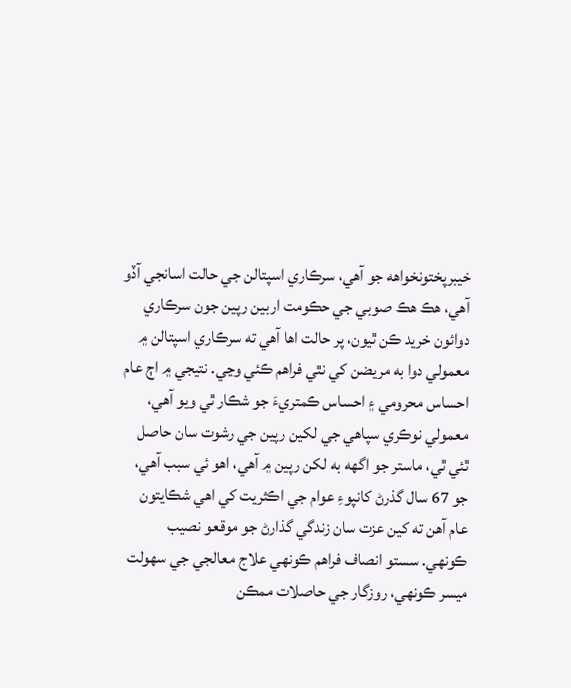خيبرپختونخواهه جو آهي، سرڪاري اسپتالن جي حالت اسانجي آڏو آهي، هڪ هڪ صوبي جي حڪومت اربين رپين جون سرڪاري دوائون خريد ڪن ٿيون، پر حالت اها آهي ته سرڪاري اسپتالن ۾ معمولي دوا به مريضن کي نٿي فراهم ڪئي وڃي. نتيجي ۾ اڄ عام احساس محرومي ۽ احساس ڪمتريءَ جو شڪار ٿي ويو آهي، معمولي نوڪري سپاهي جي لکين رپين جي رشوت سان حاصل ٿئي ٿي، ماستر جو اگهه به لکن رپين ۾ آهي، اهو ئي سبب آهي، جو 67 سال گذرڻ کانپوءِ عوام جي اڪثريت کي اهي شڪايتون عام آهن ته کين عزت سان زندگي گذارڻ جو موقعو نصيب ڪونهي. سستو انصاف فراهم ڪونهي علاج معالجي جي سهولت ميسر ڪونهي، روزگار جي حاصلات ممڪن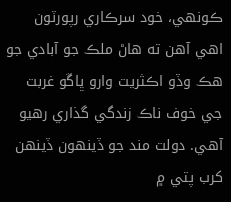ڪونهي، خود سرڪاري رپورٽون اهي آهن ته هاڻ ملڪ جو آبادي جو هڪ وڏو اڪثريت وارو ڀاڱو غربت جي خوف ناڪ زندگي گذاري رهيو آهي. دولت مند جو ڏينهون ڏينهن کرب پتي ۾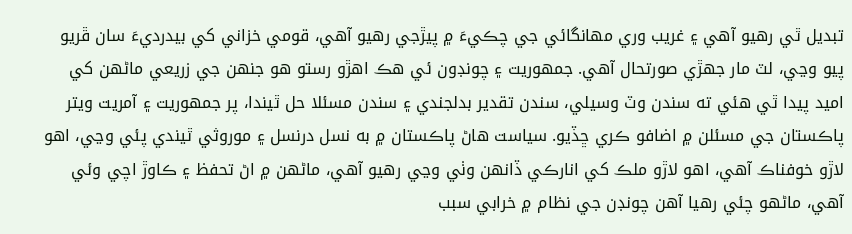تبديل ٿي رهيو آهي ۽ غريب وري مهانگائي جي چڪيءَ ۾ پيڙجي رهيو آهي، قومي خزاني کي بيدرديءَ سان ڦريو پيو وڃي، لٽ مار جهڙي صورتحال آهي. جمهوريت ۽ چونڊون ئي هڪ اهڙو رستو هو جنهن جي زريعي ماڻهن کي اميد پيدا ٿي هئي ته سندن وٽ وسيلي، سندن تقدير بدلجندي ۽ سندن مسئلا حل ٿيندا، پر جمهوريت ۽ آمريت ويتر پاڪستان جي مسئلن ۾ اضافو ڪري ڇڏيو. سياست هاڻ پاڪستان ۾ به نسل درنسل ۽ موروثي ٿيندي پئي وڃي، اهو لاڙو خوفناڪ آهي، اهو لاڙو ملڪ کي انارڪي ڏانهن وٺي وڃي رهيو آهي، ماڻهن ۾ اڻ تحفظ ۽ ڪاوڙ اچي وئي آهي، ماڻهو چئي رهيا آهن چونڊن جي نظام ۾ خرابي سبب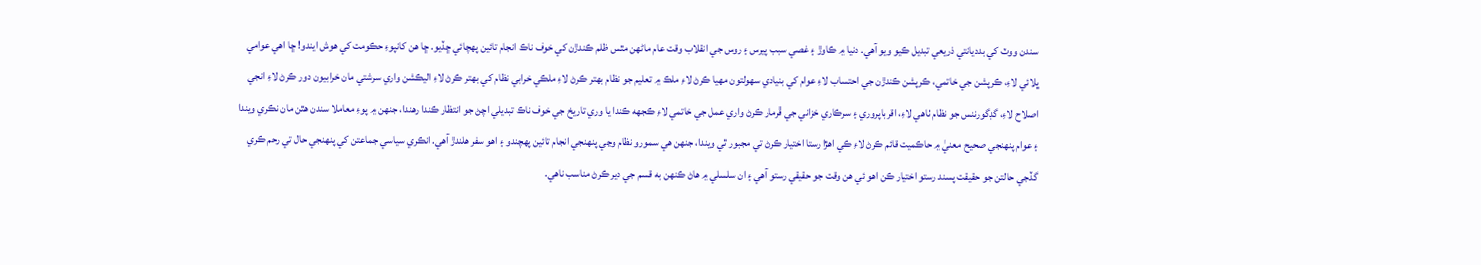سندن ووٽ کي بدديانتي ذريعي تبديل ڪيو ويو آهي. دنيا ۾ ڪاوڙ ۽ غصي سبب پيرس ۽ روس جي انقلاب وقت عام ماڻهن مٿس ظلم ڪندڙن کي خوف ناڪ انجام تائين پهچائي ڇڏيو. ڇا هن کانپوءِ حڪومت کي هوش ايندو! ڇا اهي عوامي ڀلائي لاءِ، ڪرپشن جي خاتمي، ڪرپشن ڪندڙن جي احتساب لاءِ عوام کي بنيادي سهولتون مهيا ڪرڻ لاءِ ملڪ ۾ تعليم جو نظام بهتر ڪرڻ لاءِ ملڪي خرابي نظام کي بهتر ڪرڻ لاءِ اليڪشن واري سرشتي مان خرابيون دور ڪرڻ لاءِ انجي اصلاح لاءِ، گڊگورننس جو نظام ٺاهي لاءِ، اقرباپروري ۽ سرڪاري خزاني جي ڦرمار ڪرڻ واري عمل جي خاتمي لاءِ ڪجهه ڪندا يا وري تاريخ جي خوف ناڪ تبديلي اچڻ جو انتظار ڪندا رهندا، جنهن ۾ پوءِ معاملا سندن هٿن مان نڪري ويندا ۽ عوام پنهنجي صحيح معنيٰ ۾ حاڪميت قائم ڪرڻ لاءِ ڪي اهڙا رستا اختيار ڪرڻ تي مجبور ٿي ويندا، جنهن هي سمورو نظام وڃي پنهنجي انجام تائين پهچندو ۽ اهو سفر هلندڙ آهي. انڪري سياسي جماعتن کي پنهنجي حال تي رحم ڪري گڏجي حالتن جو حقيقت پسند رستو اختيار ڪن اهو ئي هن وقت جو حقيقي رستو آهي ۽ ان سلسلي ۾ هاڻ ڪنهن به قسم جي دير ڪرڻ مناسب ناهي.